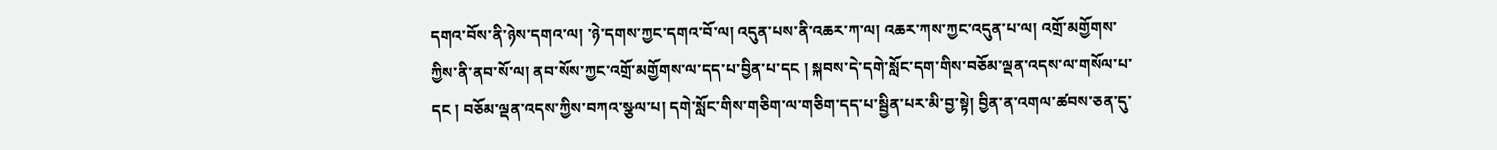དགའ་བོས་ནི་ཉེས་དགའ་ལ། ་ཉེ་དགས་ཀྱང་དགའ་བོ་ལ། འདུན་པས་ནི་འཆར་ཀ་ལ། འཆར་ཀས་ཀྱང་འདུན་པ་ལ། འགྲོ་མགྱོགས་ཀྱིས་ནི་ནབ་སོ་ལ། ནབ་སོས་ཀྱང་འགྲོ་མགྱོགས་ལ་དད་པ་བྱིན་པ་དང ། སྐབས་དེ་དགེ་སློང་དག་གིས་བཅོམ་ལྡན་འདས་ལ་གསོལ་པ་དང ། བཅོམ་ལྡན་འདས་ཀྱིས་བཀའ་སྩལ་པ། དགེ་སློང་གིས་གཅིག་ལ་གཅིག་དད་པ་སྦྱིན་པར་མི་བྱ་སྟེ། བྱིན་ན་འགལ་ཚབས་ཅན་དུ་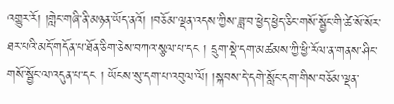འགྱུར་རོ། །གླེང་གཞི་ནི་མཉན་ཡོད་ནའོ། །བཅོམ་ལྡན་འདས་ཀྱིས་ཟླ་བ་ཕྱེད་ཕྱེད་ཅིང་གསོ་སྦྱོང་གི་ཚེ་སོ་སོར་ཐར་པའི་མདོ་གདོན་པ་ཐོན་ཅིག་ཅེས་བཀའ་སྩལ་པ་དང ། དྲུག་སྡེ་དག་མཚམས་ཀྱི་ཕྱི་རོལ་ན་གནས་ཤིང་གསོ་སྦྱོང་ལ་འདུན་པ་དང ། ཡོངས་སུ་དག་པ་འབུལ་ལོ། །སྐབས་དེ་དགེ་སློང་དག་གིས་བཅོམ་ལྡན་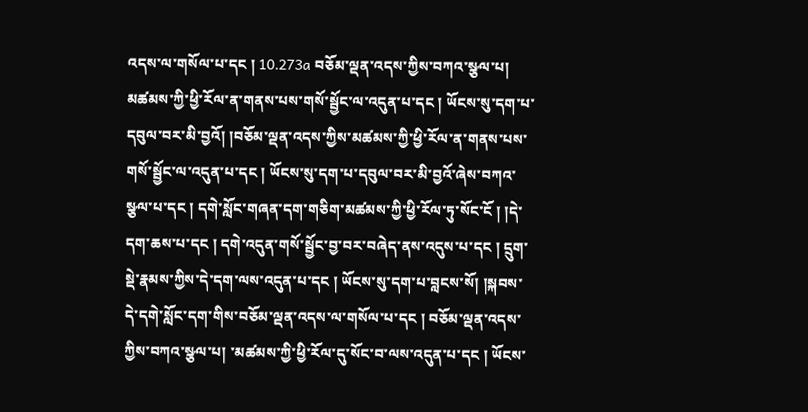འདས་ལ་གསོལ་པ་དང ། 10.273a བཅོམ་ལྡན་འདས་ཀྱིས་བཀའ་སྩལ་པ། མཚམས་ཀྱི་ཕྱི་རོལ་ན་གནས་པས་གསོ་སྦྱོང་ལ་འདུན་པ་དང ། ཡོངས་སུ་དག་པ་དབུལ་བར་མི་བྱའོ། །བཅོམ་ལྡན་འདས་ཀྱིས་མཚམས་ཀྱི་ཕྱི་རོལ་ན་གནས་པས་གསོ་སྦྱོང་ལ་འདུན་པ་དང ། ཡོངས་སུ་དག་པ་དབུལ་བར་མི་བྱའོ་ཞེས་བཀའ་སྩལ་པ་དང ། དགེ་སློང་གཞན་དག་གཅིག་མཚམས་ཀྱི་ཕྱི་རོལ་ཏུ་སོང་ངོ ། །དེ་དག་ཆས་པ་དང ། དགེ་འདུན་གསོ་སྦྱོང་བྱ་བར་བཞེད་ནས་འདུས་པ་དང ། དྲུག་སྡེ་རྣམས་ཀྱིས་དེ་དག་ལས་འདུན་པ་དང ། ཡོངས་སུ་དག་པ་བླངས་སོ། །སྐབས་དེ་དགེ་སློང་དག་གིས་བཅོམ་ལྡན་འདས་ལ་གསོལ་པ་དང ། བཅོམ་ལྡན་འདས་ཀྱིས་བཀའ་སྩལ་པ། ་མཚམས་ཀྱི་ཕྱི་རོལ་དུ་སོང་བ་ལས་འདུན་པ་དང ། ཡོངས་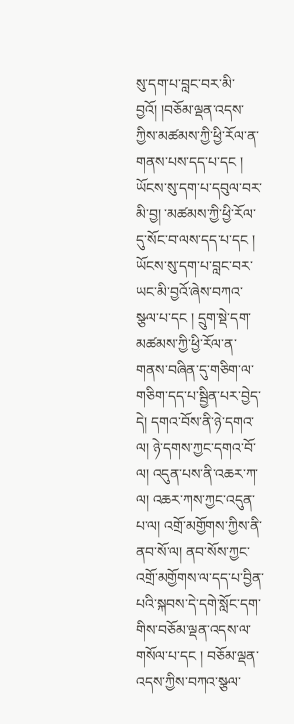སུ་དག་པ་བླང་བར་མི་བྱའོ། །བཅོམ་ལྡན་འདས་ཀྱིས་མཚམས་ཀྱི་ཕྱི་རོལ་ན་གནས་པས་དད་པ་དང ། ཡོངས་སུ་དག་པ་དབུལ་བར་མི་བྱ། ་མཚམས་ཀྱི་ཕྱི་རོལ་དུ་སོང་བ་ལས་དད་པ་དང ། ཡོངས་སུ་དག་པ་བླང་བར་ཡང་མི་བྱའོ་ཞེས་བཀའ་སྩལ་པ་དང ། དྲུག་སྡེ་དག་མཚམས་ཀྱི་ཕྱི་རོལ་ན་གནས་བཞིན་དུ་གཅིག་ལ་གཅིག་དད་པ་སྦྱིན་པར་བྱེད་དེ། དགའ་བོས་ནི་ཉེ་དགའ་ལ། ཉེ་དགས་ཀྱང་དགའ་བོ་ལ། འདུན་པས་ནི་འཆར་ཀ་ལ། འཆར་ཀས་ཀྱང་འདུན་པ་ལ། འགྲོ་མགྱོགས་ཀྱིས་ནི་ནབ་སོ་ལ། ནབ་སོས་ཀྱང་འགྲོ་མགྱོགས་ལ་དད་པ་བྱིན་པའི་སྐབས་དེ་དགེ་སློང་དག་གིས་བཅོམ་ལྡན་འདས་ལ་གསོལ་པ་དང ། བཅོམ་ལྡན་འདས་ཀྱིས་བཀའ་སྩལ་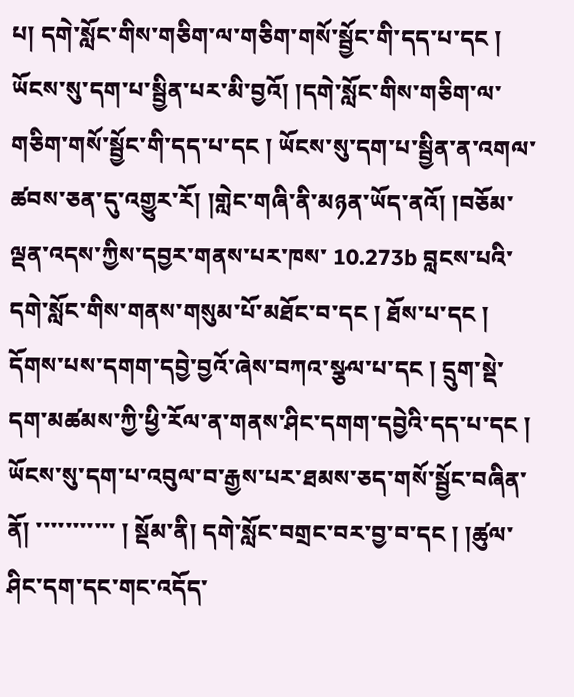པ། དགེ་སློང་གིས་གཅིག་ལ་གཅིག་གསོ་སྦྱོང་གི་དད་པ་དང ། ཡོངས་སུ་དག་པ་སྦྱིན་པར་མི་བྱའོ། །དགེ་སློང་གིས་གཅིག་ལ་གཅིག་གསོ་སྦྱོང་གི་དད་པ་དང ། ཡོངས་སུ་དག་པ་སྦྱིན་ན་འགལ་ཚབས་ཅན་དུ་འགྱུར་རོ། །གླེང་གཞི་ནི་མཉན་ཡོད་ནའོ། །བཅོམ་ལྡན་འདས་ཀྱིས་དབྱར་གནས་པར་ཁས་ 10.273b བླངས་པའི་དགེ་སློང་གིས་གནས་གསུམ་པོ་མཐོང་བ་དང ། ཐོས་པ་དང ། དོགས་པས་དགག་དབྱེ་བྱའོ་ཞེས་བཀའ་སྩལ་པ་དང ། དྲུག་སྡེ་དག་མཚམས་ཀྱི་ཕྱི་རོལ་ན་གནས་ཤིང་དགག་དབྱེའི་དད་པ་དང ། ཡོངས་སུ་དག་པ་འབུལ་བ་རྒྱས་པར་ཐམས་ཅད་གསོ་སྦྱོང་བཞིན་ནོ། ་་་་་་་་་་་ ། སྡོམ་ནི། དགེ་སློང་བགྲང་བར་བྱ་བ་དང ། །ཚུལ་ཤིང་དག་དང་གང་འདོད་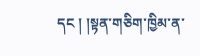དང ། །སྟན་གཅིག་ཁྱིམ་ན་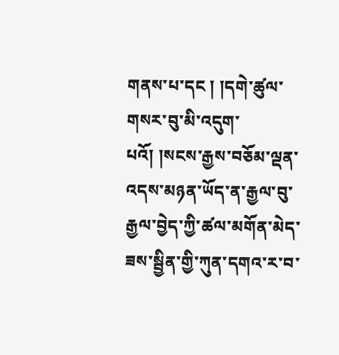གནས་པ་དང ། །དགེ་ཚུལ་གསར་བུ་མི་འདུག་པའོ། །སངས་རྒྱས་བཅོམ་ལྡན་འདས་མཉན་ཡོད་ན་རྒྱལ་བུ་རྒྱལ་བྱེད་ཀྱི་ཚལ་མགོན་མེད་ཟས་སྦྱིན་གྱི་ཀུན་དགའ་ར་བ་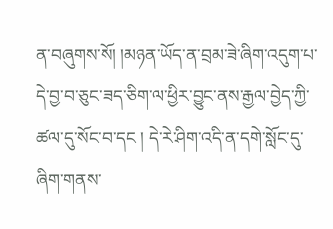ན་བཞུགས་སོ། །མཉན་ཡོད་ན་བྲམ་ཟེ་ཞིག་འདུག་པ་དེ་བྱ་བ་ཅུང་ཟད་ཅིག་ལ་ཕྱིར་བྱུང་ནས་རྒྱལ་བྱེད་ཀྱི་ཚལ་དུ་སོང་བ་དང ། དེ་རེ་ཤིག་འདི་ན་དགེ་སློང་དུ་ཞིག་གནས་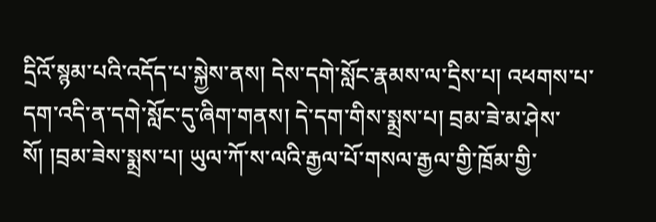དྲིའོ་སྙམ་པའི་འདོད་པ་སྐྱེས་ནས། དེས་དགེ་སློང་རྣམས་ལ་དྲིས་པ། འཕགས་པ་དག་འདི་ན་དགེ་སློང་དུ་ཞིག་གནས། དེ་དག་གིས་སྨྲས་པ། བྲམ་ཟེ་མ་ཤེས་སོ། །བྲམ་ཟེས་སྨྲས་པ། ཡུལ་ཀོ་ས་ལའི་རྒྱལ་པོ་གསལ་རྒྱལ་གྱི་ཁྲོམ་གྱི་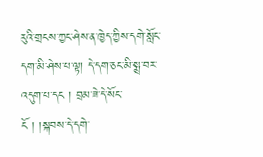རུའི་གྲངས་ཀྱང་ཤེས་ན་ཁྱེད་ཀྱིས་དགེ་སློང་དག་མི་ཤེས་པ་ལྟ། དེ་དག་ཅང་མི་སྨྲ་བར་འདུག་པ་དང ། བྲམ་ཟེ་དེ་སོང་ངོ ། །སྐབས་དེ་དགེ་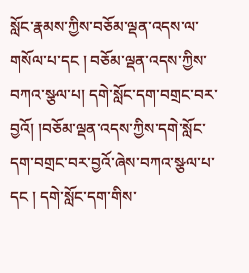སློང་རྣམས་ཀྱིས་བཅོམ་ལྡན་འདས་ལ་གསོལ་པ་དང ། བཅོམ་ལྡན་འདས་ཀྱིས་བཀའ་སྩལ་པ། དགེ་སློང་དག་བགྲང་བར་བྱའོ། །བཅོམ་ལྡན་འདས་ཀྱིས་དགེ་སློང་དག་བགྲང་བར་བྱའོ་ཞེས་བཀའ་སྩལ་པ་དང ། དགེ་སློང་དག་གིས་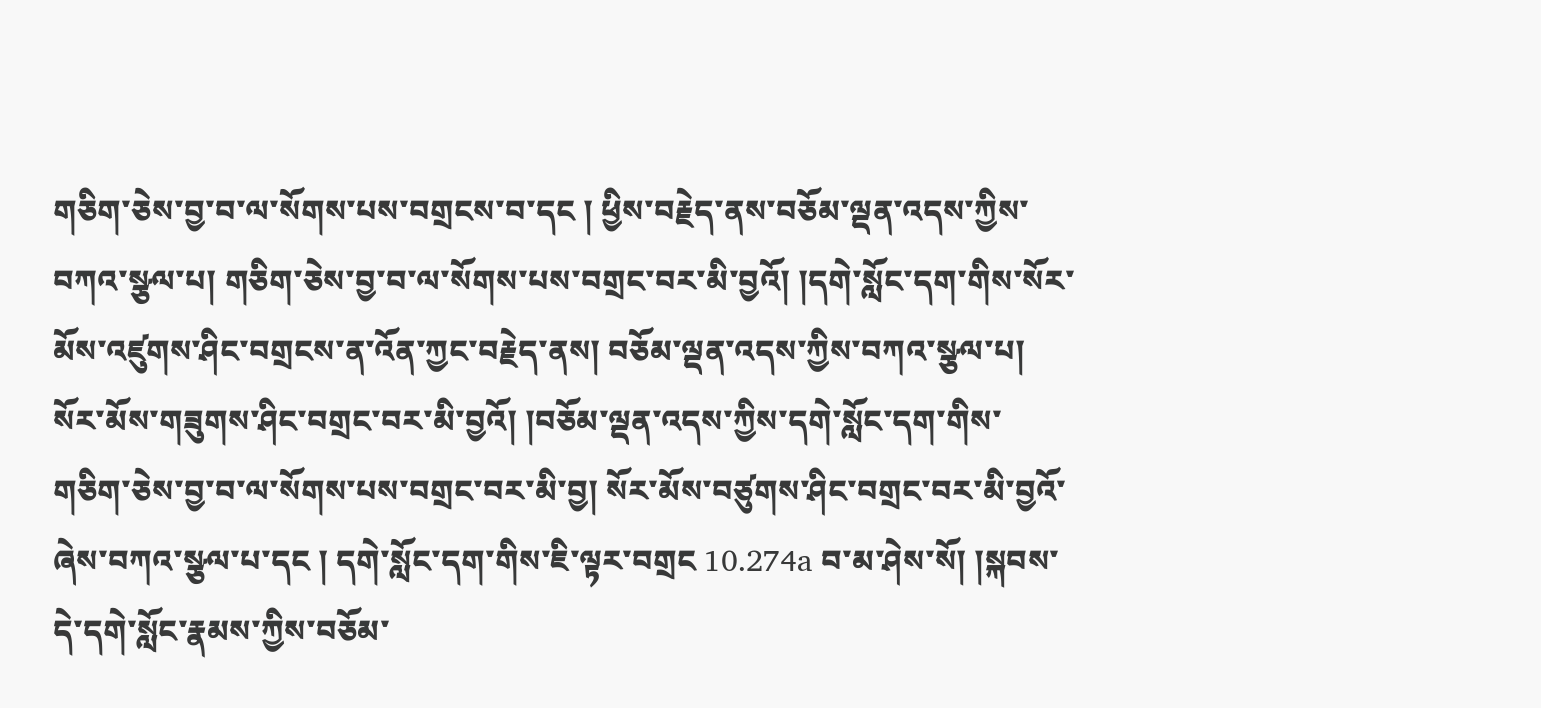གཅིག་ཅེས་བྱ་བ་ལ་སོགས་པས་བགྲངས་བ་དང ། ཕྱིས་བརྗེད་ནས་བཅོམ་ལྡན་འདས་ཀྱིས་བཀའ་སྩལ་པ། གཅིག་ཅེས་བྱ་བ་ལ་སོགས་པས་བགྲང་བར་མི་བྱའོ། །དགེ་སློང་དག་གིས་སོར་མོས་འཛུགས་ཤིང་བགྲངས་ན་འོན་ཀྱང་བརྗེད་ནས། བཅོམ་ལྡན་འདས་ཀྱིས་བཀའ་སྩལ་པ། སོར་མོས་གཟུགས་ཤིང་བགྲང་བར་མི་བྱའོ། །བཅོམ་ལྡན་འདས་ཀྱིས་དགེ་སློང་དག་གིས་གཅིག་ཅེས་བྱ་བ་ལ་སོགས་པས་བགྲང་བར་མི་བྱ། སོར་མོས་བཙུགས་ཤིང་བགྲང་བར་མི་བྱའོ་ཞེས་བཀའ་སྩལ་པ་དང ། དགེ་སློང་དག་གིས་ཇི་ལྟར་བགྲང 10.274a བ་མ་ཤེས་སོ། །སྐབས་དེ་དགེ་སློང་རྣམས་ཀྱིས་བཅོམ་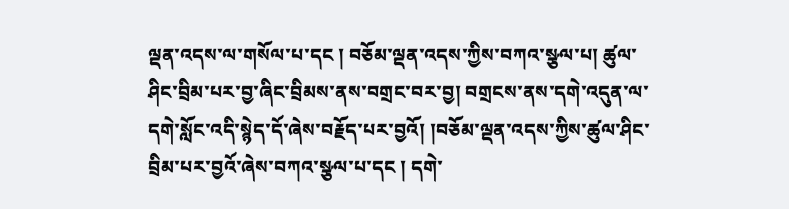ལྡན་འདས་ལ་གསོལ་པ་དང ། བཅོམ་ལྡན་འདས་ཀྱིས་བཀའ་སྩལ་པ། ཚུལ་ཤིང་བྲིམ་པར་བྱ་ཞིང་བྲིམས་ནས་བགྲང་བར་བྱ། བགྲངས་ནས་དགེ་འདུན་ལ་དགེ་སློང་འདི་སྙེད་དོ་ཞེས་བརྗོད་པར་བྱའོ། །བཅོམ་ལྡན་འདས་ཀྱིས་ཚུལ་ཤིང་བྲིམ་པར་བྱའོ་ཞེས་བཀའ་སྩལ་པ་དང ། དགེ་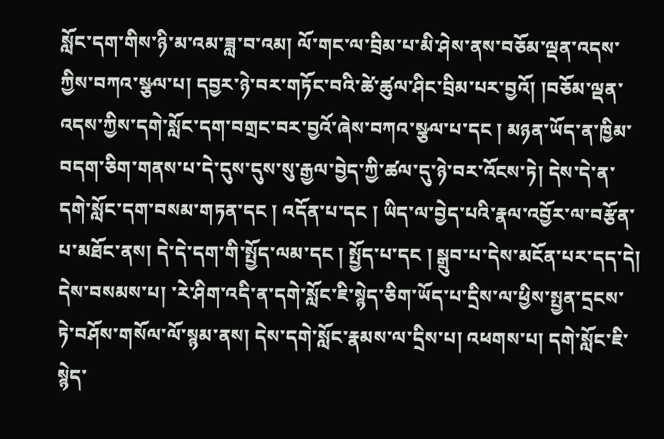སློང་དག་གིས་ཉི་མ་འམ་ཟླ་བ་འམ། ལོ་གང་ལ་བྲིམ་པ་མི་ཤེས་ནས་བཅོམ་ལྡན་འདས་ཀྱིས་བཀའ་སྩལ་པ། དབྱར་ཉེ་བར་གཏོང་བའི་ཚེ་ཚུལ་ཤིང་བྲིམ་པར་བྱའོ། །བཅོམ་ལྡན་འདས་ཀྱིས་དགེ་སློང་དག་བགྲང་བར་བྱའོ་ཞེས་བཀའ་སྩལ་པ་དང ། མཉན་ཡོད་ན་ཁྱིམ་བདག་ཅིག་གནས་པ་དེ་དུས་དུས་སུ་རྒྱལ་བྱེད་ཀྱི་ཚལ་དུ་ཉེ་བར་འོངས་ཏེ། དེས་དེ་ན་དགེ་སློང་དག་བསམ་གཏན་དང ། འདོན་པ་དང ། ཡིད་ལ་བྱེད་པའི་རྣལ་འབྱོར་ལ་བརྩོན་པ་མཐོང་ནས། དེ་དེ་དག་གི་སྤྱོད་ལམ་དང ། སྤྱོད་པ་དང ། སྒྲུབ་པ་དེས་མངོན་པར་དད་དེ། དེས་བསམས་པ། ་རེ་ཤིག་འདི་ན་དགེ་སློང་ཇི་སྙེད་ཅིག་ཡོད་པ་དྲིས་ལ་ཕྱིས་སྤྱན་དྲངས་ཏེ་བཤོས་གསོལ་ལོ་སྙམ་ནས། དེས་དགེ་སློང་རྣམས་ལ་དྲིས་པ། འཕགས་པ། དགེ་སློང་ཇི་སྙེད་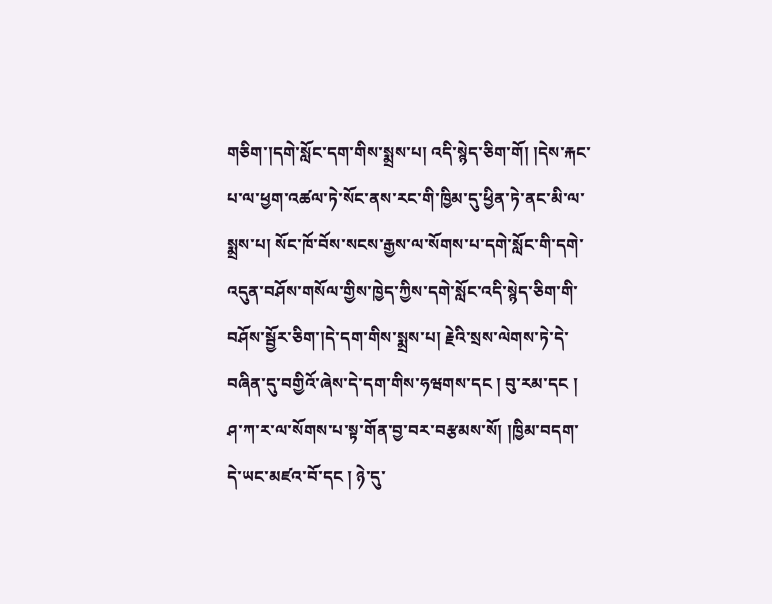གཅིག་།དགེ་སློང་དག་གིས་སྨྲས་པ། འདི་སྙེད་ཅིག་གོ། །དེས་རྐང་པ་ལ་ཕྱག་འཚལ་ཏེ་སོང་ནས་རང་གི་ཁྱིམ་དུ་ཕྱིན་ཏེ་ནང་མི་ལ་སྨྲས་པ། སོང་ཁོ་བོས་སངས་རྒྱས་ལ་སོགས་པ་དགེ་སློང་གི་དགེ་འདུན་བཤོས་གསོལ་གྱིས་ཁྱེད་ཀྱིས་དགེ་སློང་འདི་སྙེད་ཅིག་གི་བཤོས་སྦྱོར་ཅིག་།དེ་དག་གིས་སྨྲས་པ། རྗེའི་སྲས་ལེགས་ཏེ་དེ་བཞིན་དུ་བགྱིའོ་ཞེས་དེ་དག་གིས་ཧཝགས་དང ། བུ་རམ་དང ། ཤ་ཀ་ར་ལ་སོགས་པ་སྟ་གོན་བྱ་བར་བརྩམས་སོ། །ཁྱིམ་བདག་དེ་ཡང་མཛའ་བོ་དང ། ཉེ་དུ་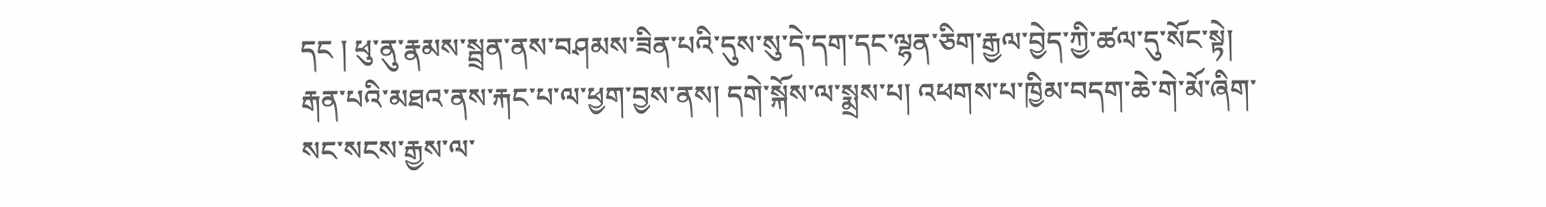དང ། ཕུ་ནུ་རྣམས་སྦྲན་ནས་བཤམས་ཟིན་པའི་དུས་སུ་དེ་དག་དང་ལྷན་ཅིག་རྒྱལ་བྱེད་ཀྱི་ཚལ་དུ་སོང་སྟེ། རྒན་པའི་མཐའ་ནས་རྐང་པ་ལ་ཕྱག་བྱས་ནས། དགེ་སྐོས་ལ་སྨྲས་པ། འཕགས་པ་ཁྱིམ་བདག་ཆེ་གེ་མོ་ཞིག་སང་སངས་རྒྱས་ལ་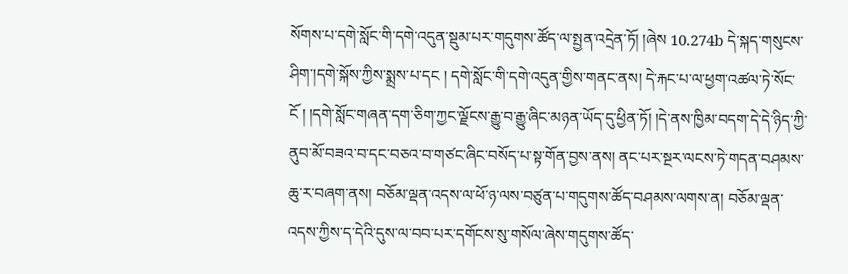སོགས་པ་དགེ་སློང་གི་དགེ་འདུན་སྡུམ་པར་གདུགས་ཚོད་ལ་སྤྱན་འདྲེན་ཏོ། །ཞེས 10.274b དེ་སྐད་གསུངས་ཤིག་།དགེ་སྐོས་ཀྱིས་སྨྲས་པ་དང ། དགེ་སློང་གི་དགེ་འདུན་གྱིས་གནང་ནས། དེ་རྐང་པ་ལ་ཕྱག་འཚལ་ཏེ་སོང་ངོ ། །དགེ་སློང་གཞན་དག་ཅིག་ཀྱང་ལྗོངས་རྒྱུ་བ་རྒྱུ་ཞིང་མཉན་ཡོད་དུ་ཕྱིན་ཏོ། །དེ་ནས་ཁྱིམ་བདག་དེ་དེ་ཉིད་ཀྱི་ནུབ་མོ་བཟའ་བ་དང་བཅའ་བ་གཙང་ཞིང་བསོད་པ་སྟ་གོན་བྱས་ནས། ནང་པར་སྔར་ལངས་ཏེ་གདན་བཤམས་ཆུ་ར་བཞག་ནས། བཅོམ་ལྡན་འདས་ལ་ཕོ་ཉ་ལས་བཙུན་པ་གདུགས་ཚོད་བཤམས་ལགས་ན། བཅོམ་ལྡན་འདས་ཀྱིས་ད་དེའི་དུས་ལ་བབ་པར་དགོངས་སུ་གསོལ་ཞེས་གདུགས་ཚོད་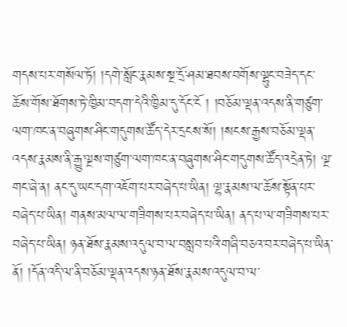གདས་པར་གསོལ་ཏོ། །དགེ་སློང་རྣམས་སྔ་དྲོ་ཤམ་ཐབས་བགོས་ལྷུང་བཟེད་དང་ཆོས་གོས་ཐོགས་ཏེ་ཁྱིམ་བདག་དེའི་ཁྱིམ་དུ་དོང་ངོ ། །བཅོམ་ལྡན་འདས་ནི་གཙུག་ལག་ཁང་ན་བཞུགས་ཤིང་གདུགས་ཚོད་དེར་དྲངས་སོ། །སངས་རྒྱས་བཅོམ་ལྡན་འདས་རྣམས་ནི་རྒྱུ་ལྔས་གཙུག་ལག་ཁང་ན་བཞུགས་ཤིང་གདུགས་ཚོད་འདྲེན་ཏེ། ལྔ་གང་ཞེ་ན། ནང་དུ་ཡང་དག་འཇོག་པར་བཞེད་པ་ཡིན། ལྷ་རྣམས་ལ་ཆོས་སྟོན་པར་བཞེད་པ་ཡིན། གནས་མལ་ལ་གཟིགས་པར་བཞེད་པ་ཡིན། ནད་པ་ལ་གཟིགས་པར་བཞེད་པ་ཡིན། ཉན་ཐོས་རྣམས་འདུལ་བ་ལ་བསླབ་པའི་གཞི་བཅའ་བར་བཞེད་པ་ཡིན་ནོ། །དོན་འདི་ལ་ནི་བཅོམ་ལྡན་འདས་ཉན་ཐོས་རྣམས་འདུལ་བ་ལ་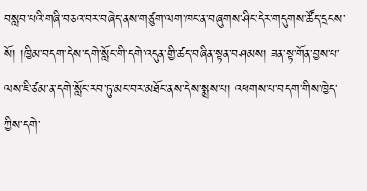བསླབ་པའི་གཞི་བཅའ་བར་བཞེད་ནས་གཙུག་ལག་ཁང་ན་བཞུགས་ཤིང་དེར་གདུགས་ཚོད་དྲངས་སོ། །ཁྱིམ་བདག་དེས་དགེ་སློང་གི་དགེ་འདུན་གྱི་ཚད་བཞིན་སྟན་བཤམས། ཟན་སྟ་གོན་བྱས་པ་ལས་ཇི་ཙམ་ན་དགེ་སློང་རབ་ཏུ་མང་བར་མཐོང་ནས་དེས་སྨྲས་པ། འཕགས་པ་བདག་གིས་ཁྱེད་ཀྱིས་དགེ་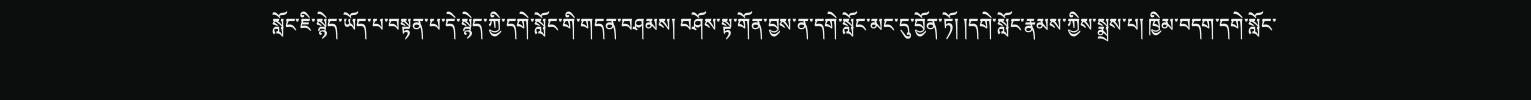སློང་ཇི་སྙེད་ཡོད་པ་བསྟན་པ་དེ་སྙེད་ཀྱི་དགེ་སློང་གི་གདན་བཤམས། བཤོས་སྟ་གོན་བྱས་ན་དགེ་སློང་མང་དུ་བྱོན་ཏོ། །དགེ་སློང་རྣམས་ཀྱིས་སྨྲས་པ། ཁྱིམ་བདག་དགེ་སློང་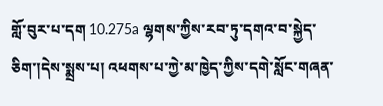གློ་བུར་པ་དག 10.275a ལྷགས་ཀྱིས་རབ་ཏུ་དགའ་བ་སྐྱེད་ཅིག་།དེས་སྨྲས་པ། འཕགས་པ་ཀྱེ་མ་ཁྱེད་ཀྱིས་དགེ་སློང་གཞན་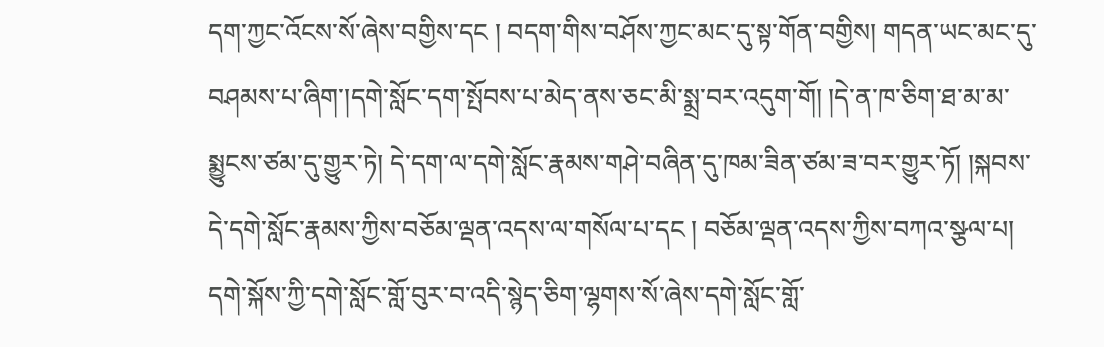དག་ཀྱང་འོངས་སོ་ཞེས་བགྱིས་དང ། བདག་གིས་བཤོས་ཀྱང་མང་དུ་སྟ་གོན་བགྱིས། གདན་ཡང་མང་དུ་བཤམས་པ་ཞིག་།དགེ་སློང་དག་སྤོབས་པ་མེད་ནས་ཅང་མི་སྨྲ་བར་འདུག་གོ། །དེ་ན་ཁ་ཅིག་ཐ་མ་མ་སྨྱུངས་ཙམ་དུ་གྱུར་ཏེ། དེ་དག་ལ་དགེ་སློང་རྣམས་གཤེ་བཞིན་དུ་ཁམ་ཟིན་ཙམ་ཟ་བར་གྱུར་ཏོ། །སྐབས་དེ་དགེ་སློང་རྣམས་ཀྱིས་བཅོམ་ལྡན་འདས་ལ་གསོལ་པ་དང ། བཅོམ་ལྡན་འདས་ཀྱིས་བཀའ་སྩལ་པ། དགེ་སྐོས་ཀྱི་དགེ་སློང་གློ་བུར་བ་འདི་སྙེད་ཅིག་ལྷགས་སོ་ཞེས་དགེ་སློང་གློ་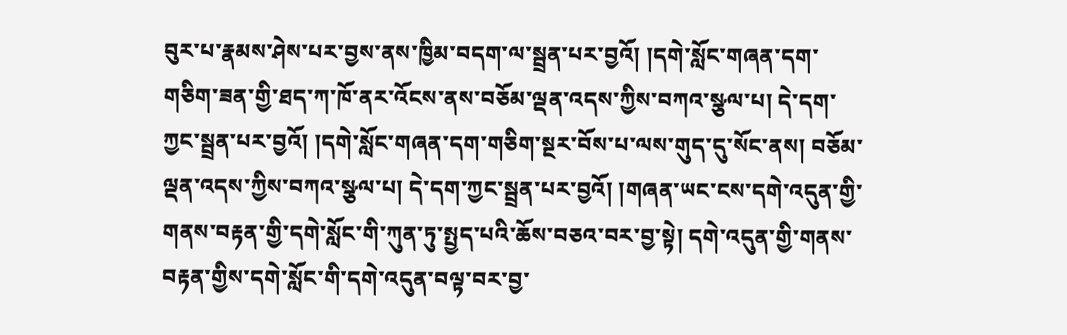བུར་པ་རྣམས་ཤེས་པར་བྱས་ནས་ཁྱིམ་བདག་ལ་སྦྲན་པར་བྱའོ། །དགེ་སློང་གཞན་དག་གཅིག་ཟན་གྱི་ཐད་ཀ་ཁོ་ནར་འོངས་ནས་བཅོམ་ལྡན་འདས་ཀྱིས་བཀའ་སྩལ་པ། དེ་དག་ཀྱང་སྦྲན་པར་བྱའོ། །དགེ་སློང་གཞན་དག་གཅིག་སྔར་བོས་པ་ལས་གུད་དུ་སོང་ནས། བཅོམ་ལྡན་འདས་ཀྱིས་བཀའ་སྩལ་པ། དེ་དག་ཀྱང་སྦྲན་པར་བྱའོ། །གཞན་ཡང་ངས་དགེ་འདུན་གྱི་གནས་བརྟན་གྱི་དགེ་སློང་གི་ཀུན་ཏུ་སྤྱད་པའི་ཆོས་བཅའ་བར་བྱ་སྟེ། དགེ་འདུན་གྱི་གནས་བརྟན་གྱིས་དགེ་སློང་གི་དགེ་འདུན་བལྟ་བར་བྱ་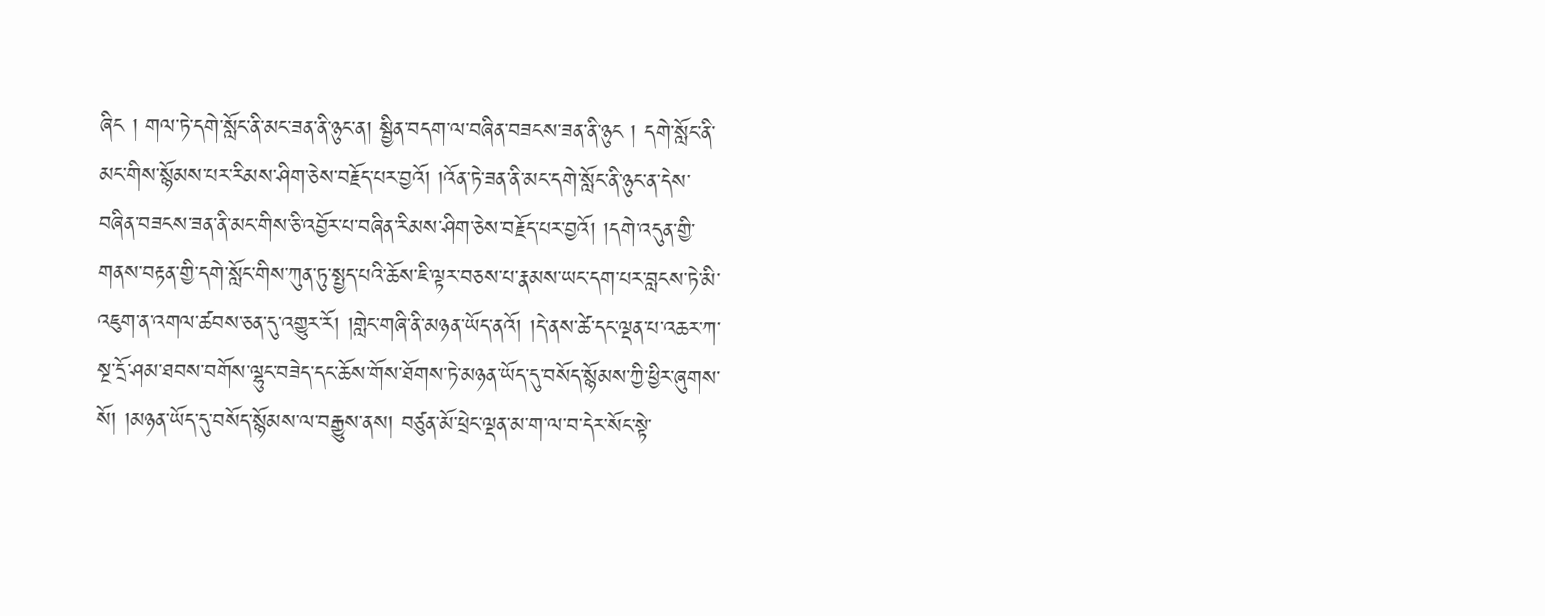ཞིང ། གལ་ཏེ་དགེ་སློང་ནི་མང་ཟན་ནི་ཉུང་ན། སྦྱིན་བདག་ལ་བཞིན་བཟངས་ཟན་ནི་ཉུང ། དགེ་སློང་ནི་མང་གིས་སྙོམས་པར་རིམས་ཤིག་ཅེས་བརྗོད་པར་བྱའོ། །འོན་ཏེ་ཟན་ནི་མང་དགེ་སློང་ནི་ཉུང་ན་དེས་བཞིན་བཟངས་ཟན་ནི་མང་གིས་ཅི་འབྱོར་པ་བཞིན་རིམས་ཤིག་ཅེས་བརྗོད་པར་བྱའོ། །དགེ་འདུན་གྱི་གནས་བརྟན་གྱི་དགེ་སློང་གིས་ཀུན་ཏུ་སྤྱད་པའི་ཆོས་ཇི་ལྟར་བཅས་པ་རྣམས་ཡང་དག་པར་བླངས་ཏེ་མི་འཇུག་ན་འགལ་ཚབས་ཅན་དུ་འགྱུར་རོ། །གླེང་གཞི་ནི་མཉན་ཡོད་ནའོ། །དེ་ནས་ཚེ་དང་ལྡན་པ་འཆར་ཀ་སྔ་དྲོ་ཤམ་ཐབས་བགོས་ལྷུང་བཟེད་དང་ཆོས་གོས་ཐོགས་ཏེ་མཉན་ཡོད་དུ་བསོད་སྙོམས་ཀྱི་ཕྱིར་ཞུགས་སོ། །མཉན་ཡོད་དུ་བསོད་སྙོམས་ལ་བརྒྱུས་ནས། བཙུན་མོ་ཕྲེང་ལྡན་མ་ག་ལ་བ་དེར་སོང་སྟེ་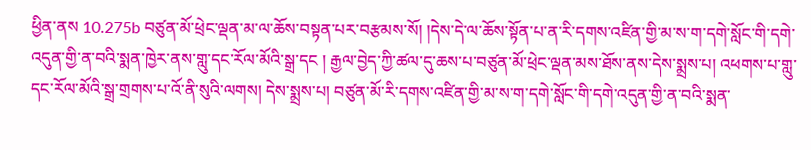ཕྱིན་ནས 10.275b བཙུན་མོ་ཕྲེང་ལྡན་མ་ལ་ཆོས་བསྟན་པར་བརྩམས་སོ། །དེས་དེ་ལ་ཆོས་སྟོན་པ་ན་རི་དགས་འཛིན་གྱི་མ་ས་ག་དགེ་སློང་གི་དགེ་འདུན་གྱི་ན་བའི་སྨན་ཁྱེར་ནས་གླུ་དང་རོལ་མོའི་སྒྲ་དང ། རྒྱལ་བྱེད་ཀྱི་ཚལ་དུ་ཆས་པ་བཙུན་མོ་ཕྲེང་ལྡན་མས་ཐོས་ནས་དེས་སྨྲས་པ། འཕགས་པ་གླུ་དང་རོལ་མོའི་སྒྲ་གྲགས་པ་འོ་ནི་སུའི་ལགས། དེས་སྨྲས་པ། བཙུན་མོ་རི་དགས་འཛིན་གྱི་མ་ས་ག་དགེ་སློང་གི་དགེ་འདུན་གྱི་ན་བའི་སྨན་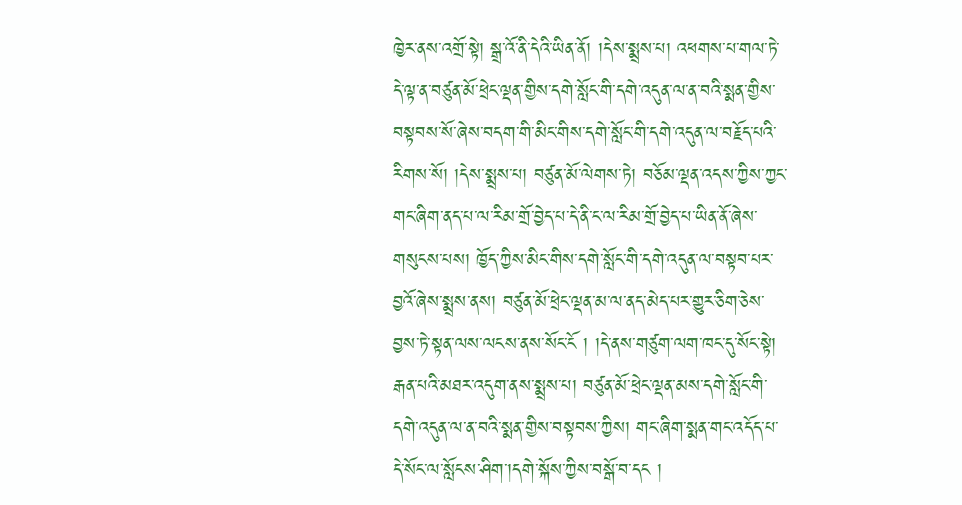ཁྱེར་ནས་འགྲོ་སྟེ། སྒྲ་འོ་ནི་དེའི་ཡིན་ནོ། །དེས་སྨྲས་པ། འཕགས་པ་གལ་ཏེ་དེ་ལྟ་ན་བཙུན་མོ་ཕྲེང་ལྡན་གྱིས་དགེ་སློང་གི་དགེ་འདུན་ལ་ན་བའི་སྨན་གྱིས་བསྟབས་སོ་ཞེས་བདག་གི་མིང་གིས་དགེ་སློང་གི་དགེ་འདུན་ལ་བརྗོད་པའི་རིགས་སོ། །དེས་སྨྲས་པ། བཙུན་མོ་ལེགས་ཏེ། བཅོམ་ལྡན་འདས་ཀྱིས་ཀྱང་གང་ཞིག་ནད་པ་ལ་རིམ་གྲོ་བྱེད་པ་དེ་ནི་ང་ལ་རིམ་གྲོ་བྱེད་པ་ཡིན་ནོ་ཞེས་གསུངས་པས། ཁྱོད་ཀྱིས་མིང་གིས་དགེ་སློང་གི་དགེ་འདུན་ལ་བསྟབ་པར་བྱའོ་ཞེས་སྨྲས་ནས། བཙུན་མོ་ཕྲེང་ལྡན་མ་ལ་ནད་མེད་པར་གྱུར་ཅིག་ཅེས་བྱས་ཏེ་སྟན་ལས་ལངས་ནས་སོང་ངོ ། །དེ་ནས་གཙུག་ལག་ཁང་དུ་སོང་སྟེ། རྒན་པའི་མཐར་འདུག་ནས་སྨྲས་པ། བཙུན་མོ་ཕྲེང་ལྡན་མས་དགེ་སློང་གི་དགེ་འདུན་ལ་ན་བའི་སྨན་གྱིས་བསྟབས་ཀྱིས། གང་ཞིག་སྨན་གང་འདོད་པ་དེ་སོང་ལ་སློངས་ཤིག་།དགེ་སྐོས་ཀྱིས་བསྒོ་བ་དང །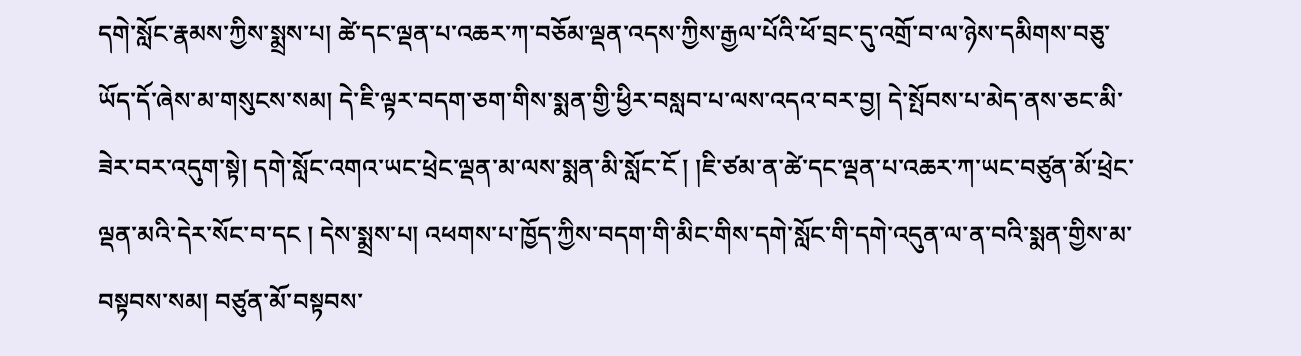དགེ་སློང་རྣམས་ཀྱིས་སྨྲས་པ། ཚེ་དང་ལྡན་པ་འཆར་ཀ་བཅོམ་ལྡན་འདས་ཀྱིས་རྒྱལ་པོའི་ཕོ་བྲང་དུ་འགྲོ་བ་ལ་ཉེས་དམིགས་བཅུ་ཡོད་དོ་ཞེས་མ་གསུངས་སམ། དེ་ཇི་ལྟར་བདག་ཅག་གིས་སྨན་གྱི་ཕྱིར་བསླབ་པ་ལས་འདའ་བར་བྱ། དེ་སྤོབས་པ་མེད་ནས་ཅང་མི་ཟེར་བར་འདུག་སྟེ། དགེ་སློང་འགའ་ཡང་ཕྲེང་ལྡན་མ་ལས་སྨན་མི་སློང་ངོ ། །ཇི་ཙམ་ན་ཚེ་དང་ལྡན་པ་འཆར་ཀ་ཡང་བཙུན་མོ་ཕྲེང་ལྡན་མའི་དེར་སོང་བ་དང ། དེས་སྨྲས་པ། འཕགས་པ་ཁྱོད་ཀྱིས་བདག་གི་མིང་གིས་དགེ་སློང་གི་དགེ་འདུན་ལ་ན་བའི་སྨན་གྱིས་མ་བསྟབས་སམ། བཙུན་མོ་བསྟབས་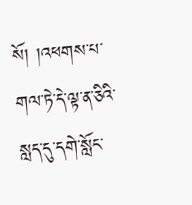སོ། །འཕགས་པ་གལ་ཏེ་དེ་ལྟ་ན་ཅིའི་སླད་དུ་དགེ་སློང་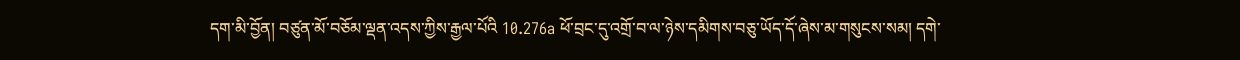དག་མི་བྱོན། བཙུན་མོ་བཅོམ་ལྡན་འདས་ཀྱིས་རྒྱལ་པོའི 10.276a ཕོ་བྲང་དུ་འགྲོ་བ་ལ་ཉེས་དམིགས་བཅུ་ཡོད་དོ་ཞེས་མ་གསུངས་སམ། དགེ་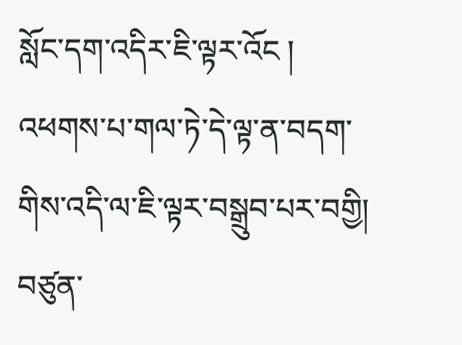སློང་དག་འདིར་ཇི་ལྟར་འོང ། འཕགས་པ་གལ་ཏེ་དེ་ལྟ་ན་བདག་གིས་འདི་ལ་ཇི་ལྟར་བསྒྲུབ་པར་བགྱི། བཙུན་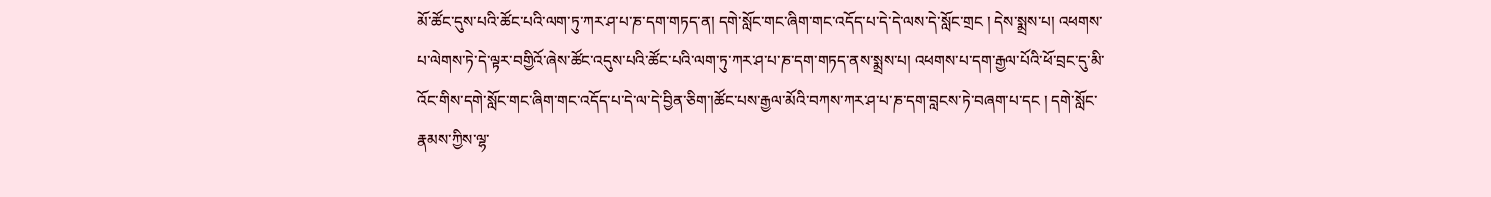མོ་ཚོང་དུས་པའི་ཚོང་པའི་ལག་ཏུ་ཀར་ཤ་པ་ཎ་དག་གཏད་ན། དགེ་སློང་གང་ཞིག་གང་འདོད་པ་དེ་དེ་ལས་དེ་སློང་གྲང ། དེས་སྨྲས་པ། འཕགས་པ་ལེགས་ཏེ་དེ་ལྟར་བགྱིའོ་ཞེས་ཚོང་འདུས་པའི་ཚོང་པའི་ལག་ཏུ་ཀར་ཤ་པ་ཎ་དག་གཏད་ནས་སྨྲས་པ། འཕགས་པ་དག་རྒྱལ་པོའི་ཕོ་བྲང་དུ་མི་འོང་གིས་དགེ་སློང་གང་ཞིག་གང་འདོད་པ་དེ་ལ་དེ་བྱིན་ཅིག་།ཚོང་པས་རྒྱལ་མོའི་བཀས་ཀར་ཤ་པ་ཎ་དག་བླངས་ཏེ་བཞག་པ་དང ། དགེ་སློང་རྣམས་ཀྱིས་ལྷ་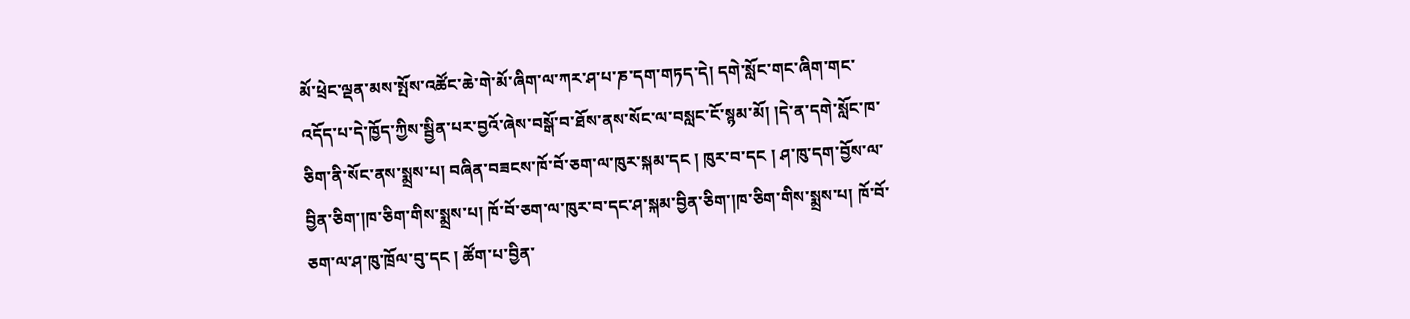མོ་ཕྲེང་ལྡན་མས་སྤོས་འཚོང་ཆེ་གེ་མོ་ཞིག་ལ་ཀར་ཤ་པ་ཎ་དག་གཏད་དེ། དགེ་སློང་གང་ཞིག་གང་འདོད་པ་དེ་ཁྱོད་ཀྱིས་སྦྱིན་པར་བྱའོ་ཞེས་བསྒོ་བ་ཐོས་ནས་སོང་ལ་བསླང་ངོ་སྙམ་མོ། །དེ་ན་དགེ་སློང་ཁ་ཅིག་ནི་སོང་ནས་སྨྲས་པ། བཞིན་བཟངས་ཁོ་བོ་ཅག་ལ་ཁུར་སྐམ་དང ། ཁུར་བ་དང ། ཤ་ཁུ་དག་བྱོས་ལ་བྱིན་ཅིག་།ཁ་ཅིག་གིས་སྨྲས་པ། ཁོ་བོ་ཅག་ལ་ཁུར་བ་དང་ཤ་སྐམ་བྱིན་ཅིག་།ཁ་ཅིག་གིས་སྨྲས་པ། ཁོ་བོ་ཅག་ལ་ཤ་ཁུ་ཁྲོལ་བུ་དང ། ཚོག་པ་བྱིན་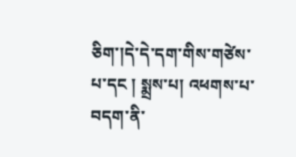ཅིག་།དེ་དེ་དག་གིས་གཙེས་པ་དང ། སྨྲས་པ། འཕགས་པ་བདག་ནི་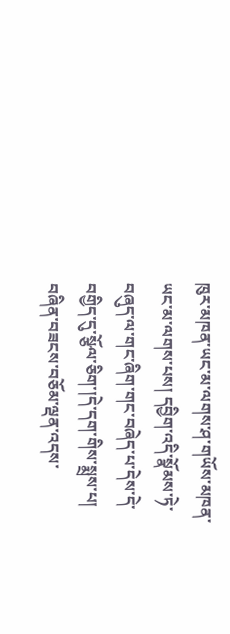ཁུར་མཁན་ཡང་མ་ལགས་ཤ་གཡོས་མཁན་ཡང་མ་ལགས་པས། དབྱིག་འདི་སྣོམས་ཏེ་བཞུད་ལ་གང་ཞིག་གང་བཞེད་པ་དེས་དེ་བགྱིད་དུ་སྩོལ་ཅིག་།དེ་དག་གིས་སྨྲས་པ། བཞིན་བཟངས་བཅོམ་ལྡན་འདས་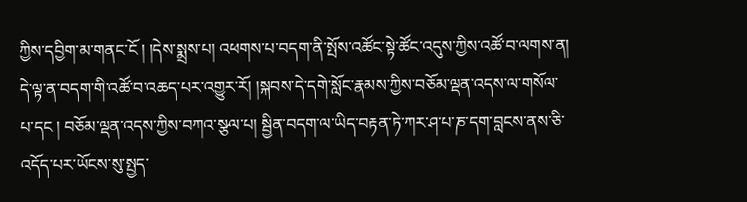ཀྱིས་དབྱིག་མ་གནང་ངོ ། །དེས་སྨྲས་པ། འཕགས་པ་བདག་ནི་སྤོས་འཚོང་སྟེ་ཚོང་འདུས་ཀྱིས་འཚོ་བ་ལགས་ན། དེ་ལྟ་ན་བདག་གི་འཚོ་བ་འཆད་པར་འགྱུར་རོ། །སྐབས་དེ་དགེ་སློང་རྣམས་ཀྱིས་བཅོམ་ལྡན་འདས་ལ་གསོལ་པ་དང ། བཅོམ་ལྡན་འདས་ཀྱིས་བཀའ་སྩལ་པ། སྦྱིན་བདག་ལ་ཡིད་བརྟན་ཏེ་ཀར་ཤ་པ་ཎ་དག་བླངས་ནས་ཅི་འདོད་པར་ཡོངས་སུ་སྤྱད་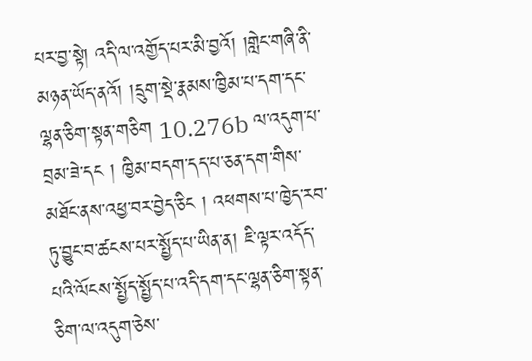པར་བྱ་སྟེ། འདི་ལ་འགྱོད་པར་མི་བྱའོ། །གླེང་གཞི་ནི་མཉན་ཡོད་ནའོ། །དྲུག་སྡེ་རྣམས་ཁྱིམ་པ་དག་དང་ལྷན་ཅིག་སྟན་གཅིག 10.276b ལ་འདུག་པ་བྲམ་ཟེ་དང ། ཁྱིམ་བདག་དད་པ་ཅན་དག་གིས་མཐོང་ནས་འཕྱ་བར་བྱེད་ཅིང ། འཕགས་པ་ཁྱེད་རབ་ཏུ་བྱུང་བ་ཚངས་པར་སྤྱོད་པ་ཡིན་ན། ཇི་ལྟར་འདོད་པའི་ལོངས་སྤྱོད་སྤྱོད་པ་འདི་དག་དང་ལྷན་ཅིག་སྟན་ཅིག་ལ་འདུག་ཅེས་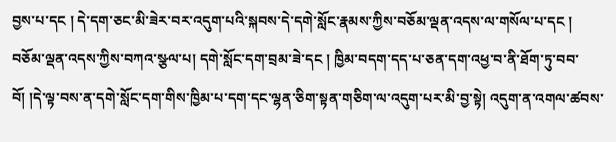བྱས་པ་དང ། དེ་དག་ཅང་མི་ཟེར་བར་འདུག་པའི་སྐབས་དེ་དགེ་སློང་རྣམས་ཀྱིས་བཅོམ་ལྡན་འདས་ལ་གསོལ་པ་དང ། བཅོམ་ལྡན་འདས་ཀྱིས་བཀའ་སྩལ་པ། དགེ་སློང་དག་བྲམ་ཟེ་དང ། ཁྱིམ་བདག་དད་པ་ཅན་དག་འཕྱ་བ་ནི་ཐོག་ཏུ་བབ་བོ། །དེ་ལྟ་བས་ན་དགེ་སློང་དག་གིས་ཁྱིམ་པ་དག་དང་ལྷན་ཅིག་སྟན་གཅིག་ལ་འདུག་པར་མི་བྱ་སྟེ། འདུག་ན་འགལ་ཚབས་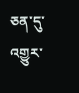ཅན་དུ་འགྱུར་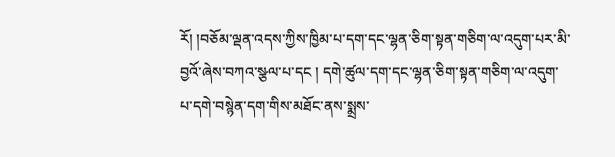རོ། །བཅོམ་ལྡན་འདས་ཀྱིས་ཁྱིམ་པ་དག་དང་ལྷན་ཅིག་སྟན་གཅིག་ལ་འདུག་པར་མི་བྱའོ་ཞེས་བཀའ་སྩལ་པ་དང ། དགེ་ཚུལ་དག་དང་ལྷན་ཅིག་སྟན་གཅིག་ལ་འདུག་པ་དགེ་བསྙེན་དག་གིས་མཐོང་ནས་སྨྲས་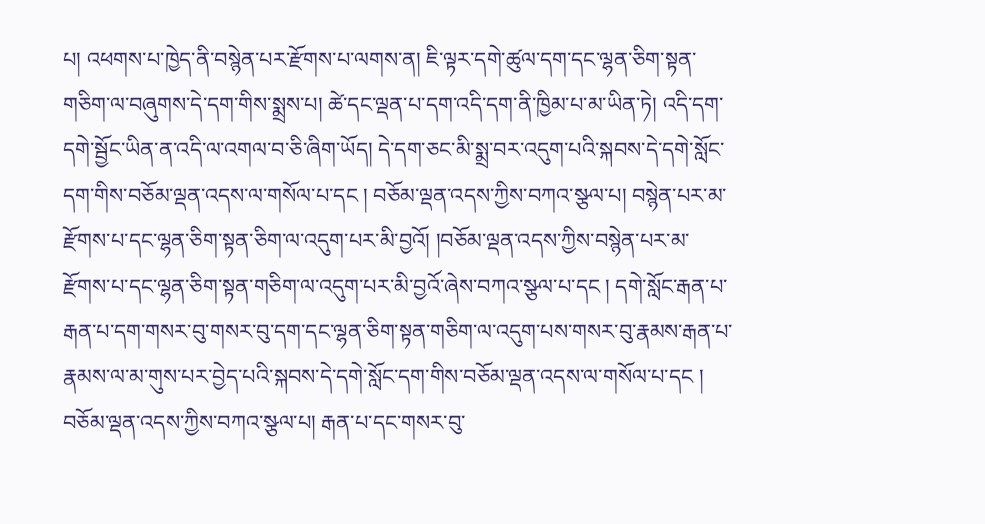པ། འཕགས་པ་ཁྱེད་ནི་བསྙེན་པར་རྫོགས་པ་ལགས་ན། ཇི་ལྟར་དགེ་ཚུལ་དག་དང་ལྷན་ཅིག་སྟན་གཅིག་ལ་བཞུགས་དེ་དག་གིས་སྨྲས་པ། ཚེ་དང་ལྡན་པ་དག་འདི་དག་ནི་ཁྱིམ་པ་མ་ཡིན་ཏེ། འདི་དག་དགེ་སྦྱོང་ཡིན་ན་འདི་ལ་འགལ་བ་ཅི་ཞིག་ཡོད། དེ་དག་ཅང་མི་སྨྲ་བར་འདུག་པའི་སྐབས་དེ་དགེ་སློང་དག་གིས་བཅོམ་ལྡན་འདས་ལ་གསོལ་པ་དང ། བཅོམ་ལྡན་འདས་ཀྱིས་བཀའ་སྩལ་པ། བསྙེན་པར་མ་རྫོགས་པ་དང་ལྷན་ཅིག་སྟན་ཅིག་ལ་འདུག་པར་མི་བྱའོ། །བཅོམ་ལྡན་འདས་ཀྱིས་བསྙེན་པར་མ་རྫོགས་པ་དང་ལྷན་ཅིག་སྟན་གཅིག་ལ་འདུག་པར་མི་བྱའོ་ཞེས་བཀའ་སྩལ་པ་དང ། དགེ་སློང་རྒན་པ་རྒན་པ་དག་གསར་བུ་གསར་བུ་དག་དང་ལྷན་ཅིག་སྟན་གཅིག་ལ་འདུག་པས་གསར་བུ་རྣམས་རྒན་པ་རྣམས་ལ་མ་གུས་པར་བྱེད་པའི་སྐབས་དེ་དགེ་སློང་དག་གིས་བཅོམ་ལྡན་འདས་ལ་གསོལ་པ་དང ། བཅོམ་ལྡན་འདས་ཀྱིས་བཀའ་སྩལ་པ། རྒན་པ་དང་གསར་བུ་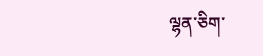ལྷན་ཅིག་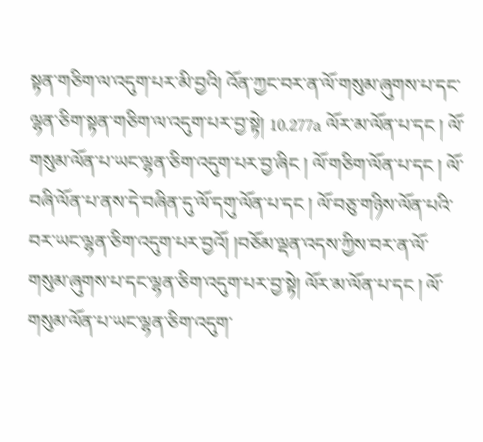སྟན་གཅིག་ལ་འདུག་པར་མི་བྱའི། འོན་ཀྱང་བར་ན་ལོ་གསུམ་ཞུགས་པ་དང་ལྷན་ཅིག་སྟན་གཅིག་ལ་འདུག་པར་བྱ་སྟེ། 10.277a ལོར་མ་ལོན་པ་དང ། ལོ་གསུམ་ལོན་པ་ཡང་ལྷན་ཅིག་འདུག་པར་བྱ་ཞིང ། ལོ་གཅིག་ལོན་པ་དང ། ལོ་བཞི་ལོན་པ་ནས་དེ་བཞིན་དུ་ལོ་དགུ་ལོན་པ་དང ། ལོ་བཅུ་གཉིས་ལོན་པའི་བར་ཡང་ལྷན་ཅིག་འདུག་པར་བྱའོ། །བཅོམ་ལྡན་འདས་ཀྱིས་བར་ན་ལོ་གསུམ་ཞུགས་པ་དང་ལྷན་ཅིག་འདུག་པར་བྱ་སྟེ། ལོར་མ་ལོན་པ་དང ། ལོ་གསུམ་ལོན་པ་ཡང་ལྷན་ཅིག་འདུག་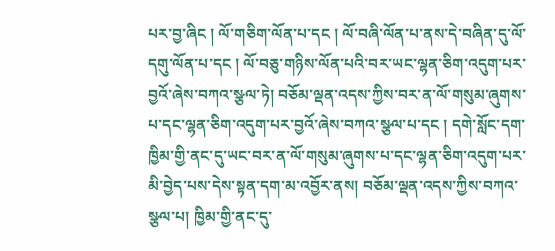པར་བྱ་ཞིང ། ལོ་གཅིག་ལོན་པ་དང ། ལོ་བཞི་ལོན་པ་ནས་དེ་བཞིན་དུ་ལོ་དགུ་ལོན་པ་དང ། ལོ་བཅུ་གཉིས་ལོན་པའི་བར་ཡང་ལྷན་ཅིག་འདུག་པར་བྱའོ་ཞེས་བཀའ་སྩལ་ཏེ། བཅོམ་ལྡན་འདས་ཀྱིས་བར་ན་ལོ་གསུམ་ཞུགས་པ་དང་ལྷན་ཅིག་འདུག་པར་བྱའོ་ཞེས་བཀའ་སྩལ་པ་དང ། དགེ་སློང་དག་ཁྱིམ་གྱི་ནང་དུ་ཡང་བར་ན་ལོ་གསུམ་ཞུགས་པ་དང་ལྷན་ཅིག་འདུག་པར་མི་བྱེད་པས་དེས་སྟན་དག་མ་འབྱོར་ནས། བཅོམ་ལྡན་འདས་ཀྱིས་བཀའ་སྩལ་པ། ཁྱིམ་གྱི་ནང་དུ་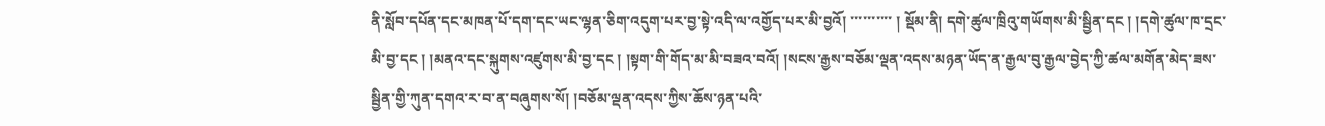ནི་སློབ་དཔོན་དང་མཁན་པོ་དག་དང་ཡང་ལྷན་ཅིག་འདུག་པར་བྱ་སྟེ་འདི་ལ་འགྱོད་པར་མི་བྱའོ། ་་་་་་་་་་ ། སྡོམ་ནི། དགེ་ཚུལ་ཁྲིའུ་གཡོགས་མི་སྦྱིན་དང ། །དགེ་ཚུལ་ཁ་དྲང་མི་བྱ་དང ། །མནའ་དང་སྐུགས་འཛུགས་མི་བྱ་དང ། །སྟག་གི་གོད་མ་མི་བཟའ་བའོ། །སངས་རྒྱས་བཅོམ་ལྡན་འདས་མཉན་ཡོད་ན་རྒྱལ་བུ་རྒྱལ་བྱེད་ཀྱི་ཚལ་མགོན་མེད་ཟས་སྦྱིན་གྱི་ཀུན་དགའ་ར་བ་ན་བཞུགས་སོ། །བཅོམ་ལྡན་འདས་ཀྱིས་ཆོས་ཉན་པའི་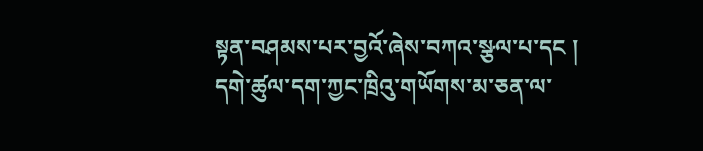སྟན་བཤམས་པར་བྱའོ་ཞེས་བཀའ་སྩལ་པ་དང ། དགེ་ཚུལ་དག་ཀྱང་ཁྲིའུ་གཡོགས་མ་ཅན་ལ་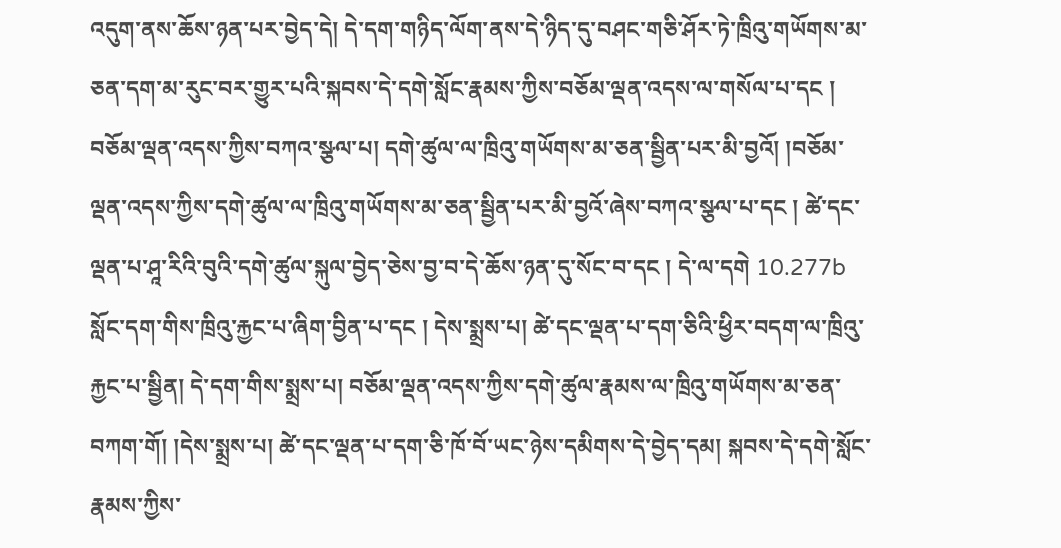འདུག་ནས་ཆོས་ཉན་པར་བྱེད་དེ། དེ་དག་གཉིད་ལོག་ནས་དེ་ཉིད་དུ་བཤང་གཅི་ཤོར་ཏེ་ཁྲིའུ་གཡོགས་མ་ཅན་དག་མ་རུང་བར་གྱུར་པའི་སྐབས་དེ་དགེ་སློང་རྣམས་ཀྱིས་བཅོམ་ལྡན་འདས་ལ་གསོལ་པ་དང ། བཅོམ་ལྡན་འདས་ཀྱིས་བཀའ་སྩལ་པ། དགེ་ཚུལ་ལ་ཁྲིའུ་གཡོགས་མ་ཅན་སྦྱིན་པར་མི་བྱའོ། །བཅོམ་ལྡན་འདས་ཀྱིས་དགེ་ཚུལ་ལ་ཁྲིའུ་གཡོགས་མ་ཅན་སྦྱིན་པར་མི་བྱའོ་ཞེས་བཀའ་སྩལ་པ་དང ། ཚེ་དང་ལྡན་པ་ཤཱ་རིའི་བུའི་དགེ་ཚུལ་སྐུལ་བྱེད་ཅེས་བྱ་བ་དེ་ཆོས་ཉན་དུ་སོང་བ་དང ། དེ་ལ་དགེ 10.277b སློང་དག་གིས་ཁྲིའུ་རྐྱང་པ་ཞིག་བྱིན་པ་དང ། དེས་སྨྲས་པ། ཚེ་དང་ལྡན་པ་དག་ཅིའི་ཕྱིར་བདག་ལ་ཁྲིའུ་རྐྱང་པ་སྦྱིན། དེ་དག་གིས་སྨྲས་པ། བཅོམ་ལྡན་འདས་ཀྱིས་དགེ་ཚུལ་རྣམས་ལ་ཁྲིའུ་གཡོགས་མ་ཅན་བཀག་གོ། །དེས་སྨྲས་པ། ཚེ་དང་ལྡན་པ་དག་ཅི་ཁོ་བོ་ཡང་ཉེས་དམིགས་དེ་བྱེད་དམ། སྐབས་དེ་དགེ་སློང་རྣམས་ཀྱིས་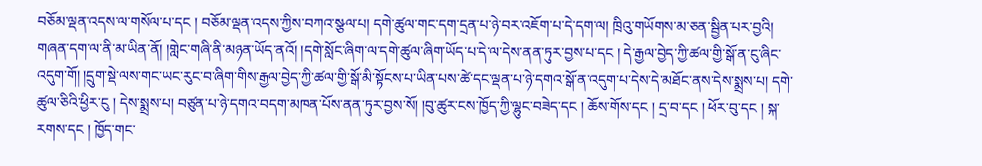བཅོམ་ལྡན་འདས་ལ་གསོལ་པ་དང ། བཅོམ་ལྡན་འདས་ཀྱིས་བཀའ་སྩལ་པ། དགེ་ཚུལ་གང་དག་དྲན་པ་ཉེ་བར་འཇོག་པ་དེ་དག་ལ། ཁྲིའུ་གཡོགས་མ་ཅན་སྦྱིན་པར་བྱའི། གཞན་དག་ལ་ནི་མ་ཡིན་ནོ། །གླེང་གཞི་ནི་མཉན་ཡོད་ནའོ། །དགེ་སློང་ཞིག་ལ་དགེ་ཚུལ་ཞིག་ཡོད་པ་དེ་ལ་དེས་ནན་ཏུར་བྱས་པ་དང ། དེ་རྒྱལ་བྱེད་ཀྱི་ཚལ་གྱི་སྒོ་ན་ངུ་ཞིང་འདུག་གོ། །དྲུག་སྡེ་ལས་གང་ཡང་རུང་བ་ཞིག་གིས་རྒྱལ་བྱེད་ཀྱི་ཚལ་གྱི་སྒོ་མི་སྟོངས་པ་ཡིན་པས་ཚེ་དང་ལྡན་པ་ཉེ་དགའ་སྒོ་ན་འདུག་པ་དེས་དེ་མཐོང་ནས་དེས་སྨྲས་པ། དགེ་ཚུལ་ཅིའི་ཕྱིར་ངུ ། དེས་སྨྲས་པ། བཙུན་པ་ཉེ་དགའ་བདག་མཁན་པོས་ནན་ཏུར་བྱས་སོ། །བུ་ཚུར་ངས་ཁྱོད་ཀྱི་ལྷུང་བཟེད་དང ། ཆོས་གོས་དང ། དྲ་བ་དང ། ཕོར་བུ་དང ། སྐ་རགས་དང ། ཁྱོད་གང་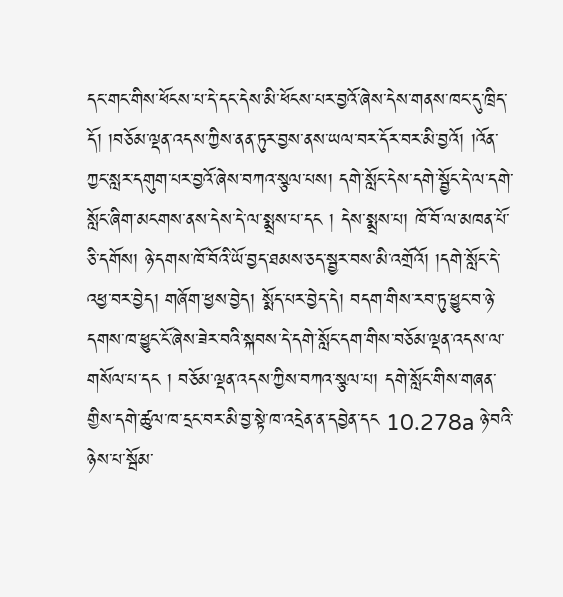དང་གང་གིས་ཕོངས་པ་དེ་དང་དེས་མི་ཕོངས་པར་བྱའོ་ཞེས་དེས་གནས་ཁང་དུ་ཁྲིད་དོ། །བཅོམ་ལྡན་འདས་ཀྱིས་ནན་ཏུར་བྱས་ནས་ཡལ་བར་དོར་བར་མི་བྱའོ། །འོན་ཀྱང་སླར་དགུག་པར་བྱའོ་ཞེས་བཀའ་སྩལ་པས། དགེ་སློང་དེས་དགེ་སྦྱོང་དེ་ལ་དགེ་སློང་ཞིག་མངགས་ནས་དེས་དེ་ལ་སྨྲས་པ་དང ། དེས་སྨྲས་པ། ཁོ་བོ་ལ་མཁན་པོ་ཅི་དགོས། ཉེ་དགས་ཁོ་བོའི་ཡོ་བྱད་ཐམས་ཅད་སྦྱར་བས་མི་འགྲོའོ། །དགེ་སློང་དེ་འཕྱ་བར་བྱེད། གཞོག་ཕྱས་བྱེད། སྨོད་པར་བྱེད་དེ། བདག་གིས་རབ་ཏུ་ཕྱུང་བ་ཉེ་དགས་ཁ་ཕྱུང་ངོ་ཞེས་ཟེར་བའི་སྐབས་དེ་དགེ་སློང་དག་གིས་བཅོམ་ལྡན་འདས་ལ་གསོལ་པ་དང ། བཅོམ་ལྡན་འདས་ཀྱིས་བཀའ་སྩལ་པ། དགེ་སློང་གིས་གཞན་གྱིས་དགེ་ཚུལ་ཁ་དྲང་བར་མི་བྱ་སྟེ་ཁ་འདྲེན་ན་དབྱེན་དང 10.278a ཉེ་བའི་ཉེས་པ་སྦོམ་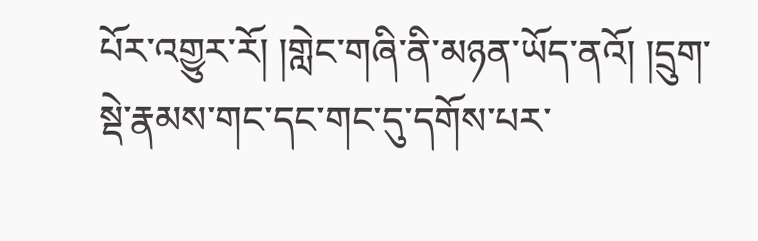པོར་འགྱུར་རོ། །གླེང་གཞི་ནི་མཉན་ཡོད་ནའོ། །དྲུག་སྡེ་རྣམས་གང་དང་གང་དུ་དགོས་པར་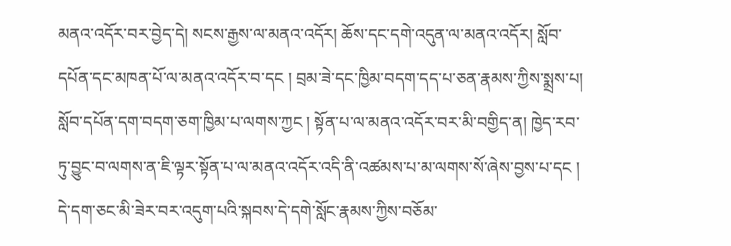མནའ་འདོར་བར་བྱེད་དེ། སངས་རྒྱས་ལ་མནའ་འདོར། ཆོས་དང་དགེ་འདུན་ལ་མནའ་འདོར། སློབ་དཔོན་དང་མཁན་པོ་ལ་མནའ་འདོར་བ་དང ། བྲམ་ཟེ་དང་ཁྱིམ་བདག་དད་པ་ཅན་རྣམས་ཀྱིས་སྨྲས་པ། སློབ་དཔོན་དག་བདག་ཅག་ཁྱིམ་པ་ལགས་ཀྱང ། སྟོན་པ་ལ་མནའ་འདོར་བར་མི་བགྱིད་ན། ཁྱེད་རབ་ཏུ་བྱུང་བ་ལགས་ན་ཇི་ལྟར་སྟོན་པ་ལ་མནའ་འདོར་འདི་ནི་འཚམས་པ་མ་ལགས་སོ་ཞེས་བྱས་པ་དང ། དེ་དག་ཅང་མི་ཟེར་བར་འདུག་པའི་སྐབས་དེ་དགེ་སློང་རྣམས་ཀྱིས་བཅོམ་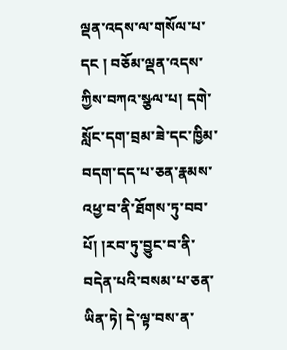ལྡན་འདས་ལ་གསོལ་པ་དང ། བཅོམ་ལྡན་འདས་ཀྱིས་བཀའ་སྩལ་པ། དགེ་སློང་དག་བྲམ་ཟེ་དང་ཁྱིམ་བདག་དད་པ་ཅན་རྣམས་འཕྱ་བ་ནི་ཐོགས་ཏུ་བབ་པོ། །རབ་ཏུ་བྱུང་བ་ནི་བདེན་པའི་བསམ་པ་ཅན་ཡིན་ཏེ། དེ་ལྟ་བས་ན་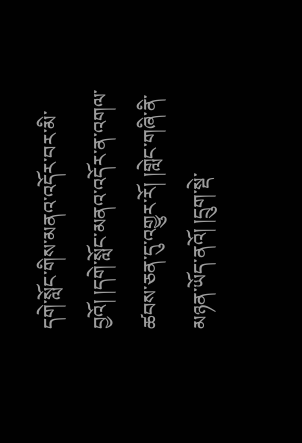དགེ་སློང་གིས་མནའ་འདོར་བར་མི་བྱའོ། །དགེ་སློང་མནའ་འདོར་ན་འགལ་ཚབས་ཅན་དུ་འགྱུར་རོ། །གླེང་གཞི་ནི་མཉན་ཡོད་ནའོ། །དྲུག་སྡེ་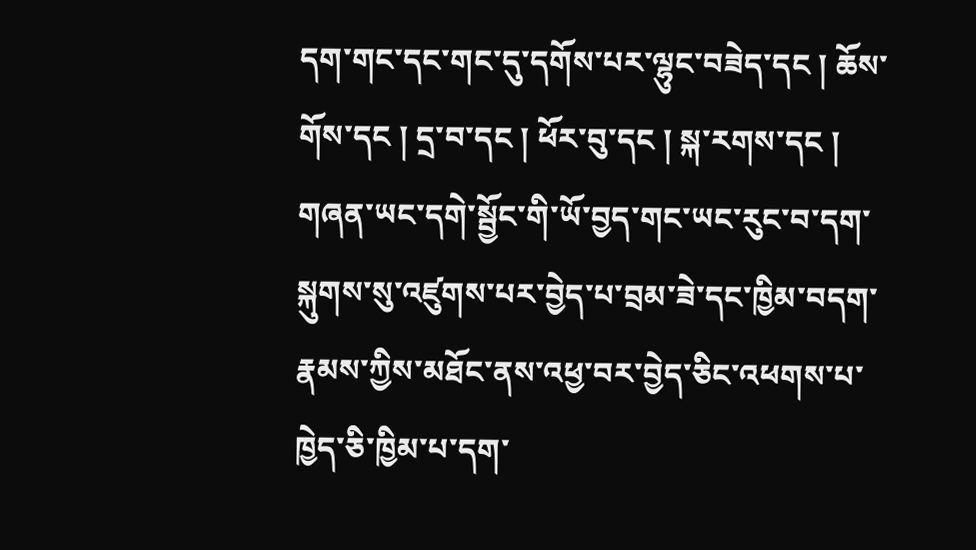དག་གང་དང་གང་དུ་དགོས་པར་ལྷུང་བཟེད་དང ། ཆོས་གོས་དང ། དྲ་བ་དང ། ཕོར་བུ་དང ། སྐ་རགས་དང ། གཞན་ཡང་དགེ་སྦྱོང་གི་ཡོ་བྱད་གང་ཡང་རུང་བ་དག་སྐུགས་སུ་འཛུགས་པར་བྱེད་པ་བྲམ་ཟེ་དང་ཁྱིམ་བདག་རྣམས་ཀྱིས་མཐོང་ནས་འཕྱ་བར་བྱེད་ཅིང་འཕགས་པ་ཁྱེད་ཅི་ཁྱིམ་པ་དག་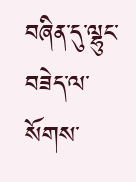བཞིན་དུ་ལྷུང་བཟེད་ལ་སོགས་